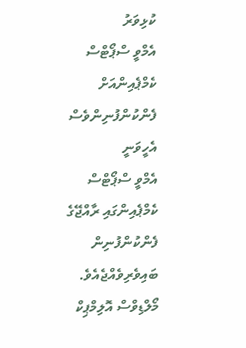ކުޅިވަރު
އެމްވީ ސްޕޯޓްސް ކެމްޕެއިންއަށް ފެންކުންފުނިންވެސް އެހީވަނީ
އެމްވީ ސްޕޯޓްސް ކެމްޕެއިންގައި ރާއްޖޭގެ ފެންކުންފުނިން ބައިވެރިވެއްޖެއެވެ. މޯލްޑިވްސް އޮލިމްޕިކް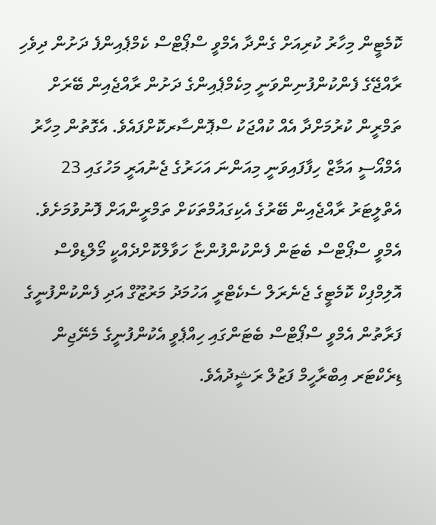ކޮމެޓީން މިހާރު ކުރިއަށް ގެންދާ އެމްވީ ސްޕޯޓްސް ކެމްޕެއިންފެ ދަށުން ދިވެހި ރާއްޖޭގެ ފެންކުންފުނިންވަނީ މިކެމްޕެއިންގެ ދަށުން ރާއްޖެއިން ބޭރަށް ތަމްރީން ކުރުމަށްދާ އެއް ކުއްޖަކު ސްޕޮންސާރކޮށްފައެވެ. އެގޮތުން މިހާރު އެމްއޯސީ އަމާޒް ހިފާފައިވަނީ މިއަންނަ އަހަރުގެ ޖެނުއަރީ މަހުގައި 23 އެތްލީޓަރު ރާއްޖެއިން ބޭރުގެ އެކިގައުމްތަކަށް ތަމްރީންއަށް ފޮނުވުމަށެވެ.
އެމްވީ ސްޕޯޓްސް ބެޓަން ފެންކުންފުންޏާ ހަވާލްކޮށްދެއްކީ މޯލްޑިވްސް އޮލިމްޕިކް ކޮމެޓީގެ ޖެނެރަލް ސެކެޓްރީ އަހުމަދު މަރުޒޫގް އަދި ފެންކުންފުނީގެ ފަރާތުން އެމްވީ ސްޕޯޓްސް ބެޓަންގައި ހިއްޕެވީ އެކުންފުނީގެ މެނޭޖިން ޑިރެކްޓަރ އިބްރާހީމް ފަޒުލް ރަޝީދުއެވެ.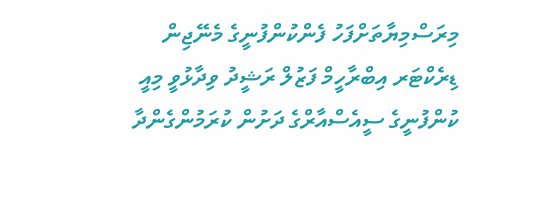މިރަސްމިޔާތަށްފަހު ފެންކުންފުނީގެ މެނޭޖިން ޑިރެކްޓަރ އިބްރާހީމް ފަޒުލް ރަޝީދު ވިދާޅުވީ މިއީ ކުންފުނީގެ ސީއެސްއާރްގެ ދަށުން ކުރަމުންގެންދާ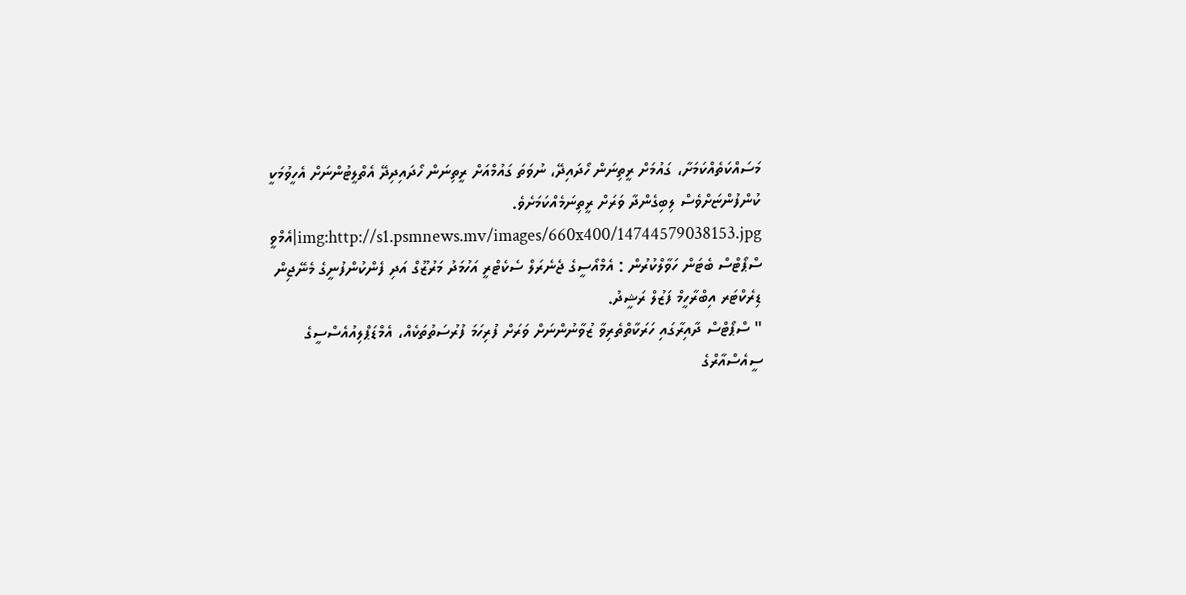މަސައްކަތެއްކަމަށާ، ގައުމަށް ރީތިނަން ހޯދައިދޭ، ނުވަތަ ގައުމްއަށް ރީތިނަން ހޯދައިދިދޭ އެތްލީޓުންނަށް އެހީވުމަކީ ކުންފުންޏަށްވެސް ލިބިގެންދާ ވަރަށް ރީތިނަމެއްކަމަށެވެ.
img:http://s1.psmnews.mv/images/660x400/14744579038153.jpg|އެމްވީ ސްޕޯޓްސް ބެޓަން ހަވާލްކުރުން : އެމްއޯސީގެ ޖެނެރަލް ސެކެޓްރީ އަހުމަދު މަރުޒޫގް އަދި ފެންކުންފުނީގެ މެނޭޖިން ޑިރެކްޓަރ އިބްރާހީމް ފަޒުލް ރަޝީދު.
" ސްޕޯޓްސް ދާއިރާގައި ހަރަކާތްތެރިވާ ޒުވާނުންނަށް ވަރަށް ފުރިހަމަ ފުރުސަތުތަކެއް، އެމްޑަޕްލިއުއެސްސީގެ ސީއެސްއާރްގެ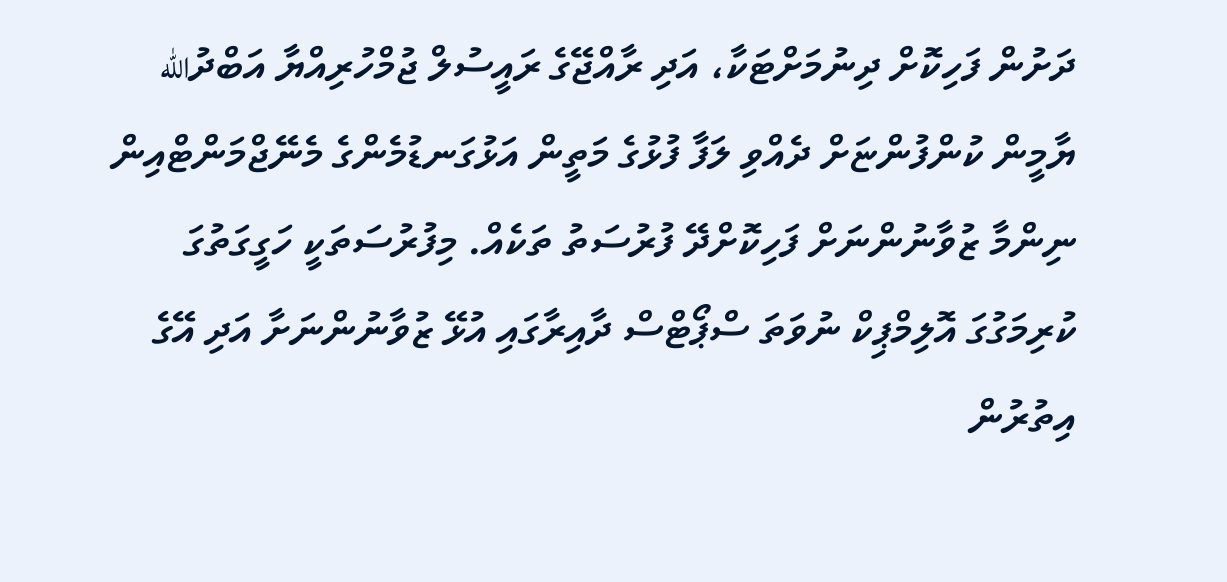ދަށުން ފަހިކޮށް ދިނުމަށްޓަކާ، އަދި ރާއްޖޭގެ ރައީސުލް ޖުމްހުރިއްޔާ އަބްދުالله ޔާމީން ކުންފުންޏަށް ދެއްވި ލަފާ ފުޅުގެ މަތީން އަޅުގަނޑުމެންގެ މެނޭޖްމަންޓްއިން ނިންމާ ޒުވާނުންނަށް ފަހިކޮށްދޭ ފުރުސަތު ތަކެއް. މިފުރުސަތަކީ ހަގީގަތުގަ ކުރިމަގުގަ އޮލިމްޕިކް ނުވަތަ ސްޕޯޓްސް ދާއިރާގައި އުޅޭ ޒުވާނުންނަށާ އަދި އޭގެ އިތުރުން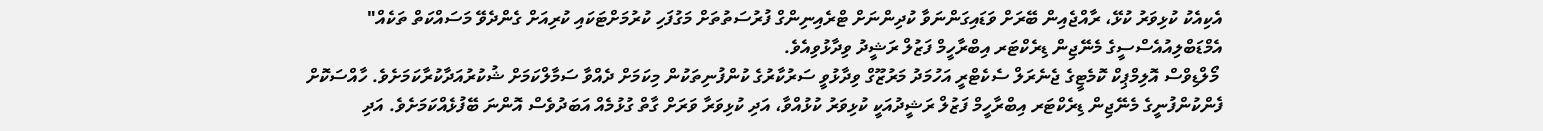އެކިއެކު ކުޅިވަރު ކުޅޭ، ރާއްޖެއިން ބޭރަށް ވަޑައިގަންނަވާ ކުދިންނަށް ޓްރެއިނިންގް ފުރުސަތުތަށް މަގުފަހި ކުރުމަށްޓަކައި ކުރިއަށް ގެންދެވޭ މަސައްކަތް ތަކެއް" އެމްޑަބްލިއުއެސްސީގެ މެނޭޖިން ޑިރެކްޓަރ އިބްރާހީމް ފަޒުލް ރަޝީދު ވިދާޅުވިއެވެ.
 މޯލްޑިވްސް އޮލިމްޕިކް ކޮމެޓީގެ ޖެނެރަލް ސެކެޓްރީ އަހުމަދު މަރުޒޫގް ވިދާޅުވީ ސަރުކާރުގެ ކުންފުނިތަކުން މިކަމަށް ދެއްވާ ސަމާލްކަމަށް ޝުކުރުއަދާކުރާކަމަށެވެ. ހާއްސަކޮށް ފެންކުންފުނީގެ މެނޭޖިން ޑިރެކްޓަރ އިބްރާހީމް ފަޒުލް ރަޝީދުއަކީ ކުޅިވަރު ކުޅުއްވާ، އަދި ކުޅިވަރާ ވަރަށް ގާތް ގުޅުމެއް އަބަދުވެސް އޮންނަ ބޭފުޅެއްކަމަށެވެ. އަދި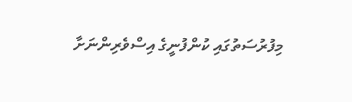މިފުރުސަތުގައި ކުންފުނީގެ އިސްވެރިންނަށާ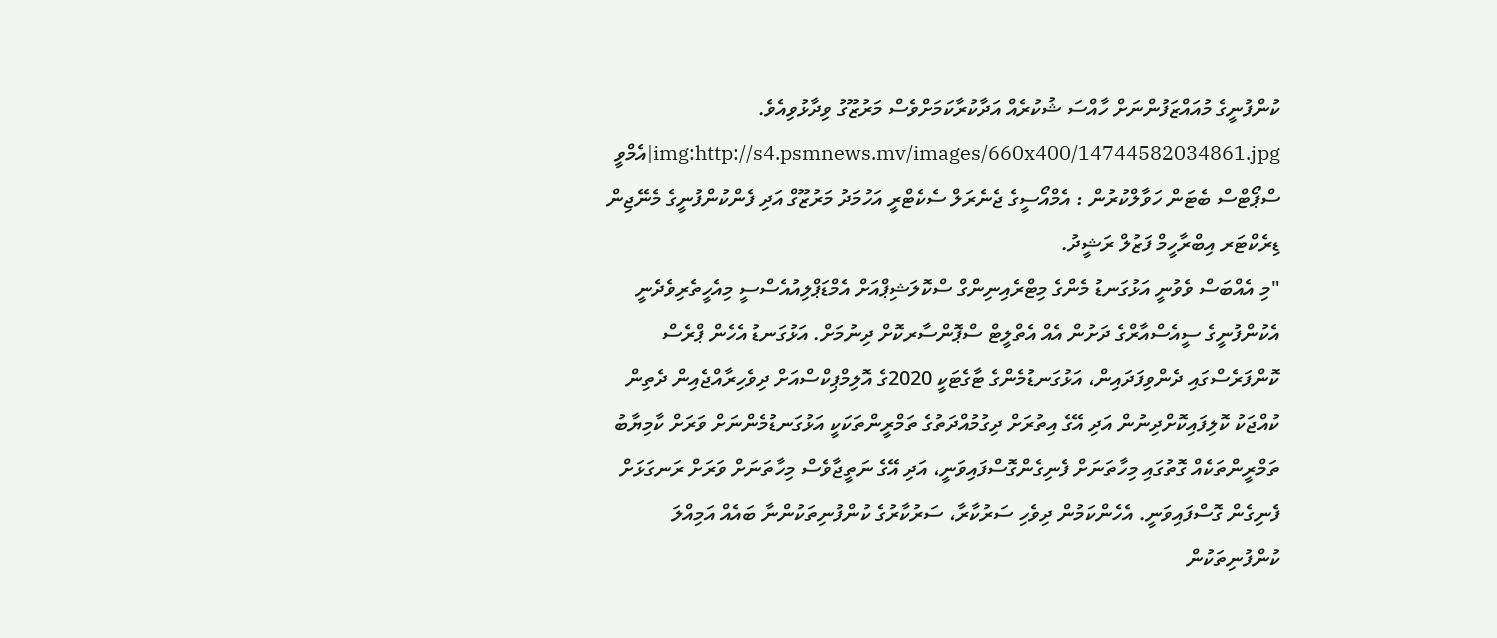ކުންފުނީގެ މުއައްޒަފުންނަށް ހާއްސަ ޝުކުރެއް އަދާކުރާކަމަށްވެސް މަރުޒޫގު ވިދާޅުވިއެވެ.
img:http://s4.psmnews.mv/images/660x400/14744582034861.jpg|އެމްވީ ސްޕޯޓްސް ބެޓަން ހަވާލްކުރުން : އެމްއޯސީގެ ޖެނެރަލް ސެކެޓްރީ އަހުމަދު މަރުޒޫގް އަދި ފެންކުންފުނީގެ މެނޭޖިން ޑިރެކްޓަރ އިބްރާހީމް ފަޒުލް ރަޝީދު.
"މި އެއްބަސް ވެވުނީ އަޅުގަނޑު މެންގެ މިޓްރެއިނިންގް ސްކޮލަޝިޕްއަށް އެމްޑަޕްލިއުއެސްސީ މިއެހީތެރިވެދެނީ އެކުންފުނީގެ ސީއެސްއާރްގެ ދަށުން އެއް އެތްލީޓް ސްޕޮންސާރކޮށް ދިނުމަށް. އަޅުގަނޑު އެހެން ޕްރެސް ކޮންފަރެސްގައި ދެންވިފަދައިން، އަޅުގަނޑުމެންގެ ޓާގެޓަކީ 2020ގެ އޮލިމްޕިކްސްއަށް ދިވެހިރާއްޖެއިން ދެތިން ކުއްޖަކު ކޮލިފައިކޮށްދިނުން އަދި އޭގެ އިތުރަށް ދިގުމުއްދަތުގެ ތަމްރީންތަކަކީ އަޅުގަނޑުމެންނަށް ވަރަށް ކާމިޔާބު ތަމްރީންތަކެއް ގޮތުގައި މިހާތަނަށް ފެނިގެންގޮސްފައިވަނީ، އަދި އޭގެ ނަތީޖާވެސް މިހާތަނަށް ވަރަށް ރަނގަޅަށް ފެނިގެން ގޮސްފައިވަނީ. އެހެންކަމުން ދިވެހި ސަރުކާރާ، ސަރުކާރުގެ ކުންފުނިތަކުންނާ ބައެއް އަމިއްލަ ކުންފުނިތަކުން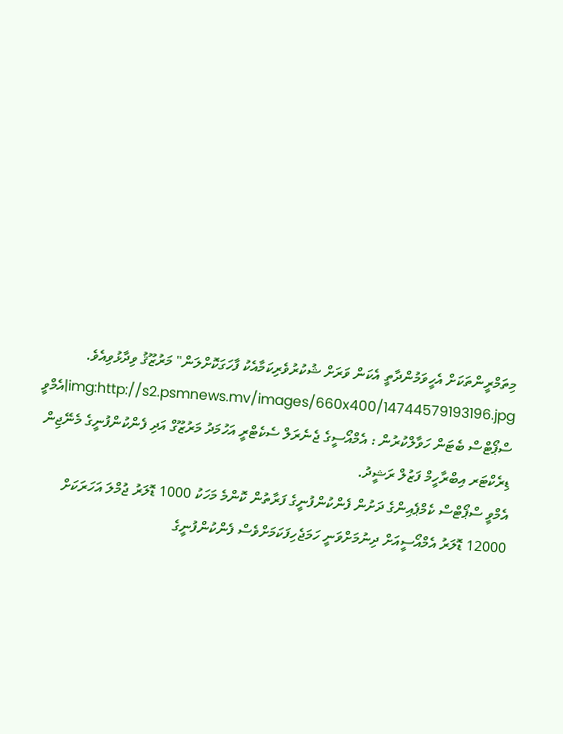މިތަމްރީންތަކަށް އެހީވަމުންދާތީ އެކަން ވަރަށް ޝުކުރުވެރިކަމާއެކު ފާހަގަކޮށްލަން" މަރުޒޫޤު ވިދާޅުވިއެވެ.
img:http://s2.psmnews.mv/images/660x400/14744579193196.jpg|އެމްވީ ސްޕޯޓްސް ބެޓަން ހަވާލްކުރުން : އެމްއޯސީގެ ޖެނެރަލް ސެކެޓްރީ އަހުމަދު މަރުޒޫގް އަދި ފެންކުންފުނީގެ މެނޭޖިން ޑިރެކްޓަރ އިބްރާހީމް ފަޒުލް ރަޝީދު.
އެމްވީ ސްޕޯޓްސް ކެމްޕެއިންގެ ދަށުން ފެންކުންފުނީގެ ފަރާތުން ކޮންމެ މަހަކު 1000 ޑޮލަރު ޖުމްލަ އަހަރަކަށް 12000 ޑޮލަރު އެމްއޯސީއަށް ދިނުމަށްވަނީ ހަމަޖެހިފަކަމަށްވެސް ފެންކުންފުނީގެ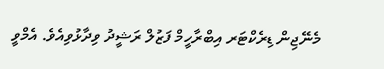މެނޭޖިން ޑިރެކްޓަރ އިބްރާހީމް ފަޒުލް ރަޝީދު ވިދާޅުވިއެވެ. އެމްވީ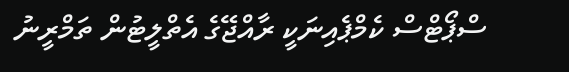ސްޕޯޓްސް ކެމްޕެއިނަކީ ރާއްޖޭގެ އެތްލީޓުން ތަމްރީނު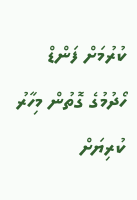ކުރުމަށް ފަންޑް ހޯދުމުގެ ގޮތުން މިހާރު ކުރިޔަށް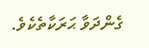ގެންދަވާ ޙަރަކާތެކެވެ.